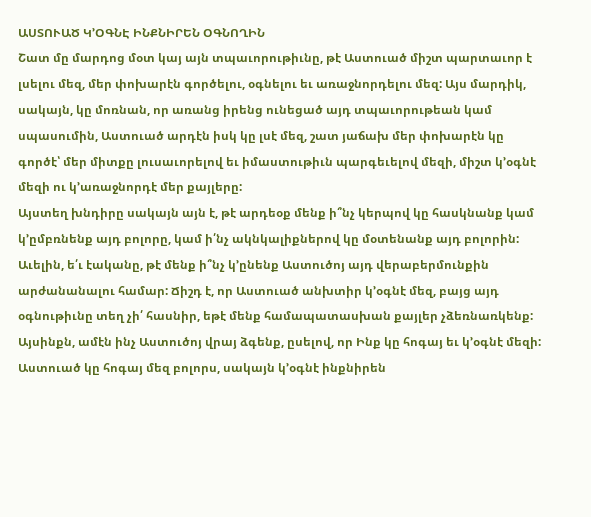ԱՍՏՈՒԱԾ Կ՚ՕԳՆԷ ԻՆՔՆԻՐԵՆ ՕԳՆՈՂԻՆ
Շատ մը մարդոց մօտ կայ այն տպաւորութիւնը, թէ Աստուած միշտ պարտաւոր է լսելու մեզ, մեր փոխարէն գործելու, օգնելու եւ առաջնորդելու մեզ: Այս մարդիկ, սակայն, կը մոռնան, որ առանց իրենց ունեցած այդ տպաւորութեան կամ սպասումին, Աստուած արդէն իսկ կը լսէ մեզ, շատ յաճախ մեր փոխարէն կը գործէ՝ մեր միտքը լուսաւորելով եւ իմաստութիւն պարգեւելով մեզի, միշտ կ՚օգնէ մեզի ու կ՚առաջնորդէ մեր քայլերը:
Այստեղ խնդիրը սակայն այն է, թէ արդեօք մենք ի՞նչ կերպով կը հասկնանք կամ կ՚ըմբռնենք այդ բոլորը, կամ ի՛նչ ակնկալիքներով կը մօտենանք այդ բոլորին: Աւելին, ե՛ւ էականը, թէ մենք ի՞նչ կ՚ընենք Աստուծոյ այդ վերաբերմունքին արժանանալու համար: Ճիշդ է, որ Աստուած անխտիր կ՚օգնէ մեզ, բայց այդ օգնութիւնը տեղ չի՛ հասնիր, եթէ մենք համապատասխան քայլեր չձեռնառկենք: Այսինքն, ամէն ինչ Աստուծոյ վրայ ձգենք, ըսելով, որ Ինք կը հոգայ եւ կ՚օգնէ մեզի: Աստուած կը հոգայ մեզ բոլորս, սակայն կ՚օգնէ ինքնիրեն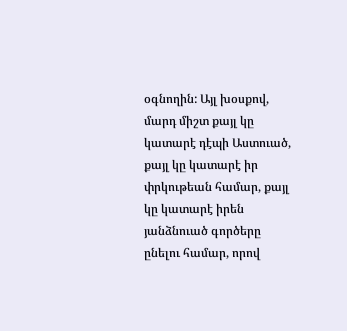օգնողին: Այլ խօսքով, մարդ միշտ քայլ կը կատարէ դէպի Աստուած, քայլ կը կատարէ իր փրկութեան համար, քայլ կը կատարէ իրեն յանձնուած գործերը ընելու համար, որով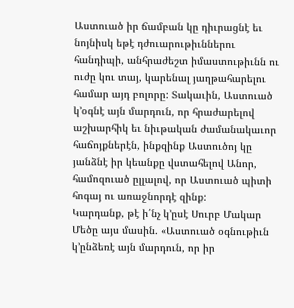Աստուած իր ճամբան կը դիւրացնէ եւ նոյնիսկ եթէ դժուարութիւններու հանդիպի, անհրաժեշտ իմաստութիւնն ու ուժը կու տայ, կարենալ յաղթահարելու համար այդ բոլորը: Տակաւին, Աստուած կ՚օգնէ այն մարդուն, որ հրաժարելով աշխարհիկ եւ նիւթական ժամանակաւոր հաճոյքներէն, ինքզինք Աստուծոյ կը յանձնէ իր կեանքը վստահելով Անոր, համոզուած ըլլալով, որ Աստուած պիտի հոգայ ու առաջնորդէ զինք:
Կարդանք, թէ ի՛նչ կ՚ըսէ Սուրբ Մակար Մեծը այս մասին. «Աստուած օգնութիւն կ՚ընձեռէ այն մարդուն, որ իր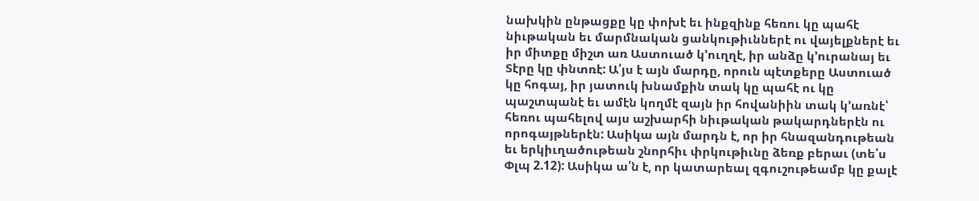նախկին ընթացքը կը փոխէ եւ ինքզինք հեռու կը պահէ նիւթական եւ մարմնական ցանկութիւններէ ու վայելքներէ եւ իր միտքը միշտ առ Աստուած կ՚ուղղէ, իր անձը կ՚ուրանայ եւ Տէրը կը փնտռէ: Ա՛յս է այն մարդը, որուն պէտքերը Աստուած կը հոգայ, իր յատուկ խնամքին տակ կը պահէ ու կը պաշտպանէ եւ ամէն կողմէ զայն իր հովանիին տակ կ՚առնէ՝ հեռու պահելով այս աշխարհի նիւթական թակարդներէն ու որոգայթներէն: Ասիկա այն մարդն է, որ իր հնազանդութեան եւ երկիւղածութեան շնորհիւ փրկութիւնը ձեռք բերաւ (տե՛ս Փլպ 2.12): Ասիկա ա՛ն է, որ կատարեալ զգուշութեամբ կը քալէ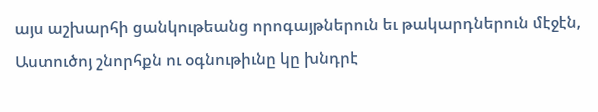այս աշխարհի ցանկութեանց որոգայթներուն եւ թակարդներուն մէջէն, Աստուծոյ շնորհքն ու օգնութիւնը կը խնդրէ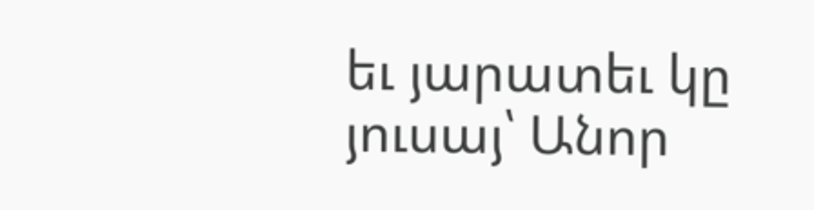եւ յարատեւ կը յուսայ՝ Անոր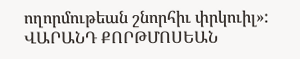ողորմութեան շնորհիւ փրկուիլ»:
ՎԱՐԱՆԴ ՔՈՐԹՄՈՍԵԱՆ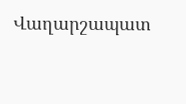Վաղարշապատ